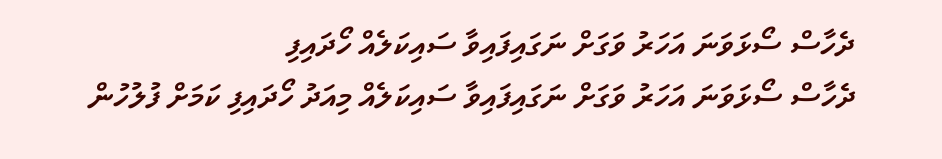ދެހާސް ސޯޅަވަނަ އަހަރު ވަގަށް ނަގައިފައިވާ ސައިކަލެއް ހޯދައިފި
ދެހާސް ސޯޅަވަނަ އަހަރު ވަގަށް ނަގައިފައިވާ ސައިކަލެއް މިއަދު ހޯދައިފި ކަމަށް ފުލުހުން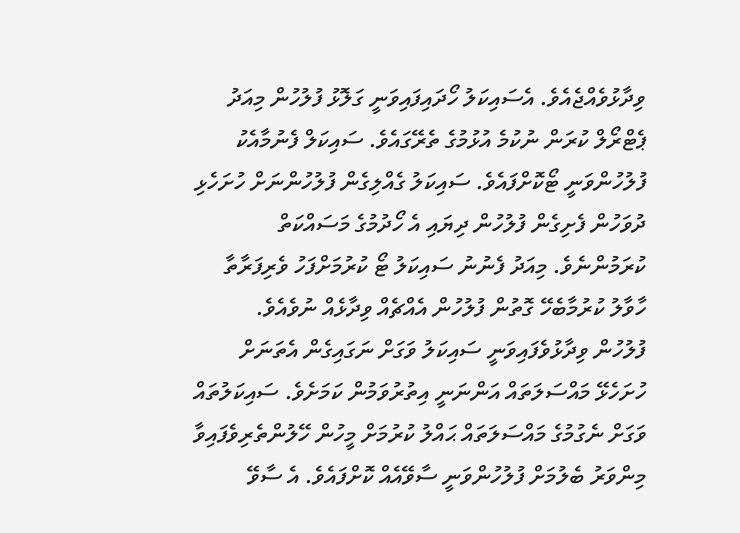ވިދާޅުވެއްޖެއެވެ. އެސައިކަލު ހޯދައިފައިވަނީ ގަލޮޅު ފުލުހުން މިއަދު ޕެޓްރޯލް ކުރަން ނުކުމެ އުޅުމުގެ ތެރޭގައެވެ. ސައިކަލް ފެނުމާއެކު ފުލުހުންވަނީ ޓޯކޮށްފައެވެ. ސައިކަލު ގެއްލިގެން ފުލުހުންނަށް ހުށަހެޅި ދުވަހުން ފެށިގެން ފުލުހުން ދިޔައި އެ ހޯދުމުގެ މަސައްކަތް ކުރަމުންނެވެ. މިއަދު ފެނުނު ސައިކަލު ޓޯ ކުރުމަށްފަހު ވެރިފަރާތާ ހާވާލު ކުރުމާބެހޭ ގޮތުން ފުލުހުން އެއްޗެއް ވިދާޅެއް ނުވެއެވެ.
ފުލުހުން ވިދާޅުވެފައިވަނީ ސައިކަލު ވަގަށް ނަގައިގެން އެތަނަށް ހުށަހެޅޭ މައްސަލަތައް އަންނަނީ އިތުރުވަމުން ކަމަށެވެ. ސައިކަލުތައް ވަގަށް ނެގުމުގެ މައްސަލަތައް ޙައްލު ކުރުމަށް މީހުން ހޭލުންތެރިވެފައިވާ މިންވަރު ބެލުމަށް ފުލުހުންވަނީ ސާވޭއެއް ކޮށްފައެވެ. އެ ސާވޭ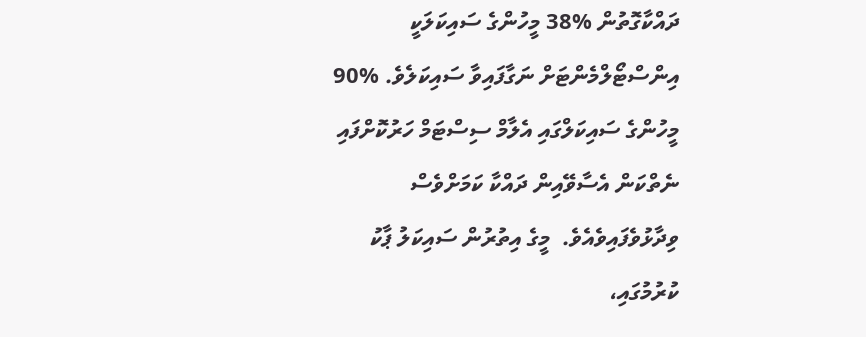ދައްކާގޮތުން %38 މީހުންގެ ސައިކަލަކީ އިންސްޓޯލްމެންޓަށް ނަގާފައިވާ ސައިކަލެވެ. %90 މީހުންގެ ސައިކަލްގައި އެލާމް ސިސްޓަމް ހަރުކޮށްފައި ނެތްކަން އެސާވޭއިން ދައްކާ ކަމަށްވެސް ވިދާޅުވެފައިވެއެވެ.  މީގެ އިތުރުން ސައިކަލު ޕާކު ކުރުމުގައި،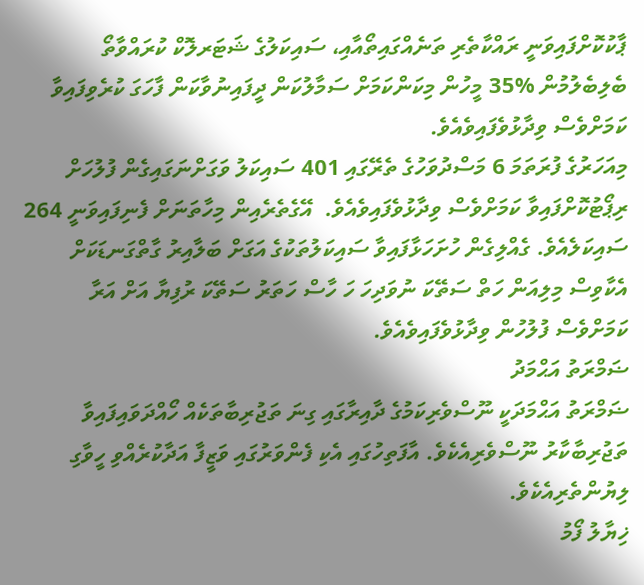ޕާކުކޮށްފައިވަނީ ރައްކާތެރި ތަނެއްގައިތޯއާއި، ސައިކަލުގެ ޝަޓަރލޮކް ކުރައްވާތޯ ބެލިބެލުމުން %35 މީހުން މިކަންކަމަށް ސަމާލުކަން ދީފައިނުވާކަން ފާހަގަ ކުރެވިފައިވާ ކަމަށްވެސް ވިދާޅުވެފައިވެއެވެ.
މިއަހަރުގެ ފުރަތަމަ 6 މަސްދުވަހުގެ ތެރޭގައި 401 ސައިކަލު ވަގަށްނަގައިގެން ފުލުހަށް ރިޕޯޓުކޮށްފައިވާ ކަމަށްވެސް ވިދާޅުވެފައިވެއެވެ.  އޭގެތެރެއިން މިހާތަނަށް ފެނިފައިވަނީ 264 ސައިކަލެއެވެ. ގެއްލިގެން ހުށަހަޅާފައިވާ ސައިކަލުތަކުގެ އަގަށް ބަލާއިރު ގާތްގަނޑަކަށް އެކާވިސް މިލިއަން ހަތް ސަތޭކަ ނުވަދިހަ ހަ ހާސް ހަތަރު ސަތޭކަ ރުފިޔާ އަށް އަރާ ކަމަށްވެސް ފުލުހުން ވިދާޅުވެފައިވެއެވެ.
ޟަމްރަތު އަޙްމަދު
ޟަމްރަތު އަޙްމަދަކީ ނޫސްވެރިކަމުގެ ދާއިރާގައި ގިނަ ތަޖުރިބާތަކެއް ހޯއްދަވައިފައިވާ ތަޖުރިބާކާރު ނޫސްވެރިއެކެވެ. އާފަތިހުގައި އެކި ފެންވަރުގައި ވަޒީފާ އަދާކުރެއްވި ހީވާގި ލިޔުންތެރިއެކެވެ.
ޚިޔާލު ފޯމު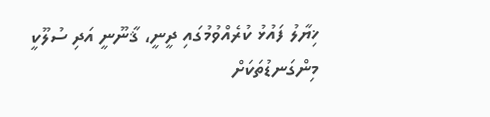ޚިޔާލު ފައުޅު ކުރެއްވުމުގައި ދީނީ، ޤާނޫނީ އަދި ސުލޫކީ މިންގަނޑުތަކަށް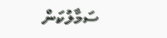ސަމާލުކަން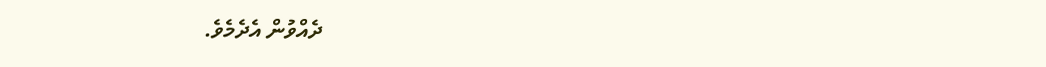ދެއްވުން އެދެމެވެ.